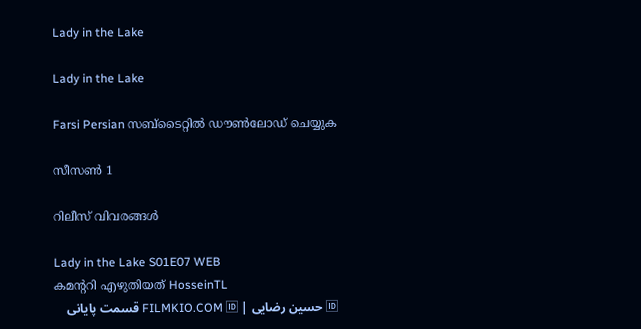Lady in the Lake

Lady in the Lake

Farsi Persian സബ്ടൈറ്റിൽ ഡൗൺലോഡ് ചെയ്യുക

സീസൺ 1

റിലീസ് വിവരങ്ങൾ

Lady in the Lake S01E07 WEB
കമന്ററി എഴുതിയത് HosseinTL
🆔 حسین رضایی | FILMKIO.COM 🆔 قسمت پایانی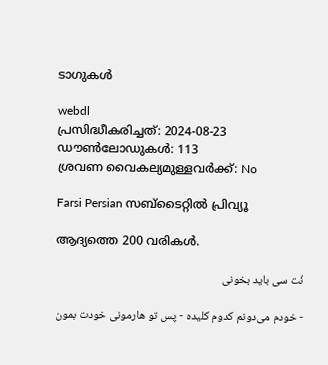ടാഗുകൾ

webdl
പ്രസിദ്ധീകരിച്ചത്: 2024-08-23
ഡൗൺലോഡുകൾ: 113
ശ്രവണ വൈകല്യമുള്ളവർക്ക്: No

Farsi Persian സബ്ടൈറ്റിൽ പ്രിവ്യൂ

ആദ്യത്തെ 200 വരികൾ.

نُت سی باید بخونی

- خودم می‌دونم کدوم کلیده - پس تو هارمونی خودت بمون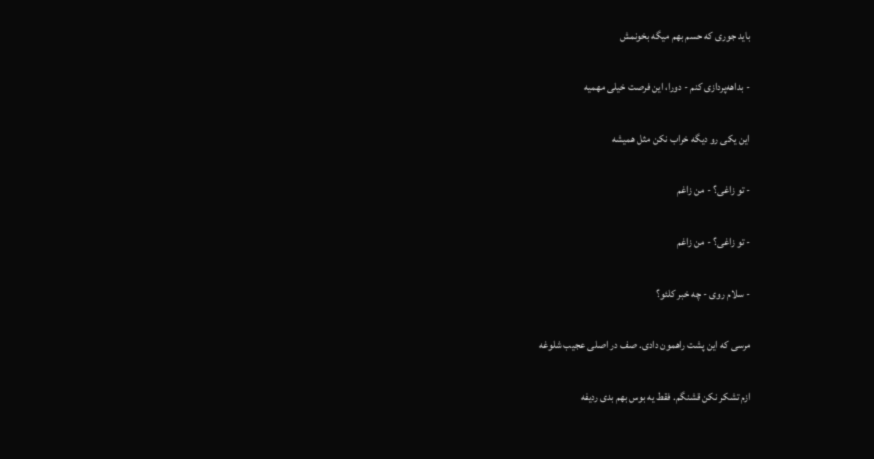باید جوری که حسم بهم میگه بخونمش

- بداهه‌پردازی کنم - دورا، این فرصت خیلی مهمیه

این یکی رو دیگه خراب نکن مثل همیشه

- تو زاغی؟ - من زاغم

- تو زاغی؟ - من زاغم

- سلام روی - چه خبر کلئو؟

مرسی که این پشت راهمون دادی. صف در اصلی عجیب شلوغه

ازم تشکر نکن قشنگم. فقط یه بوس بهم بدی ردیفه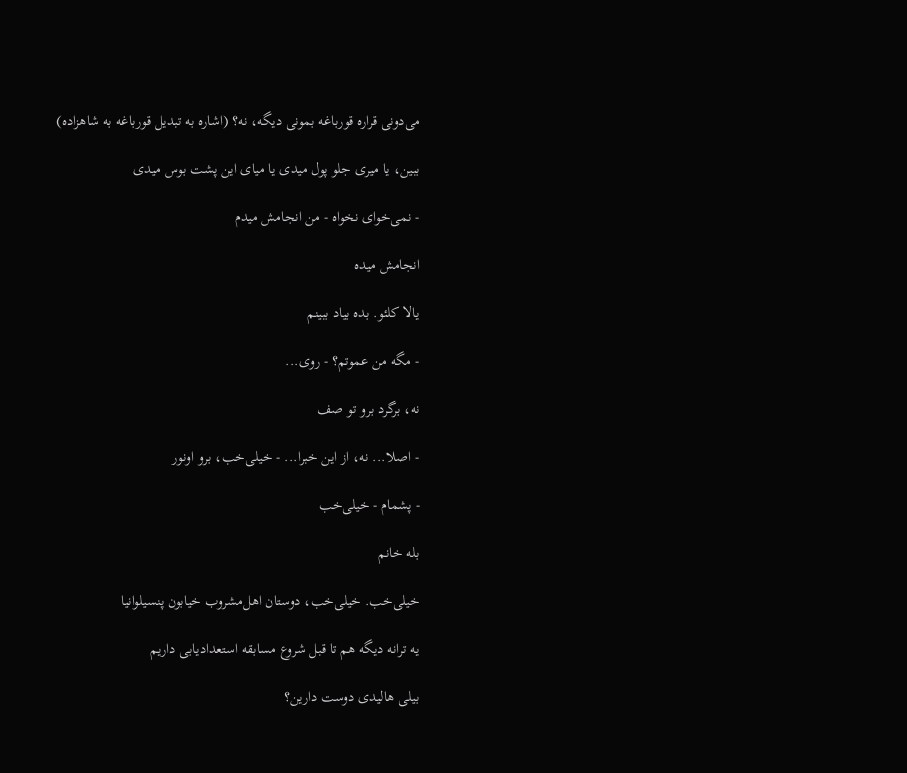می‌دونی قراره قورباغه بمونی دیگه، نه؟ (اشاره به تبدیل قورباغه به شاهزاده)

ببین، یا میری جلو پول میدی یا میای این پشت بوس میدی

- نمی‌خوای نخواه - من انجامش میدم

انجامش میده

یالا کلئو. بده بیاد ببینم

- مگه من عموتم؟ - روی...

نه، برگرد برو تو صف

- اصلا... نه، از این خبرا... - خیلی‌خب، برو اونور

- پشمام - خیلی‌خب

بله خانم

خیلی‌خب. خیلی‌خب، دوستان اهل‌مشروب خیابون پنسیلوانیا

یه ترانه دیگه هم تا قبل شروع مسابقه استعدادیابی داریم

بیلی هالیدی دوست دارین؟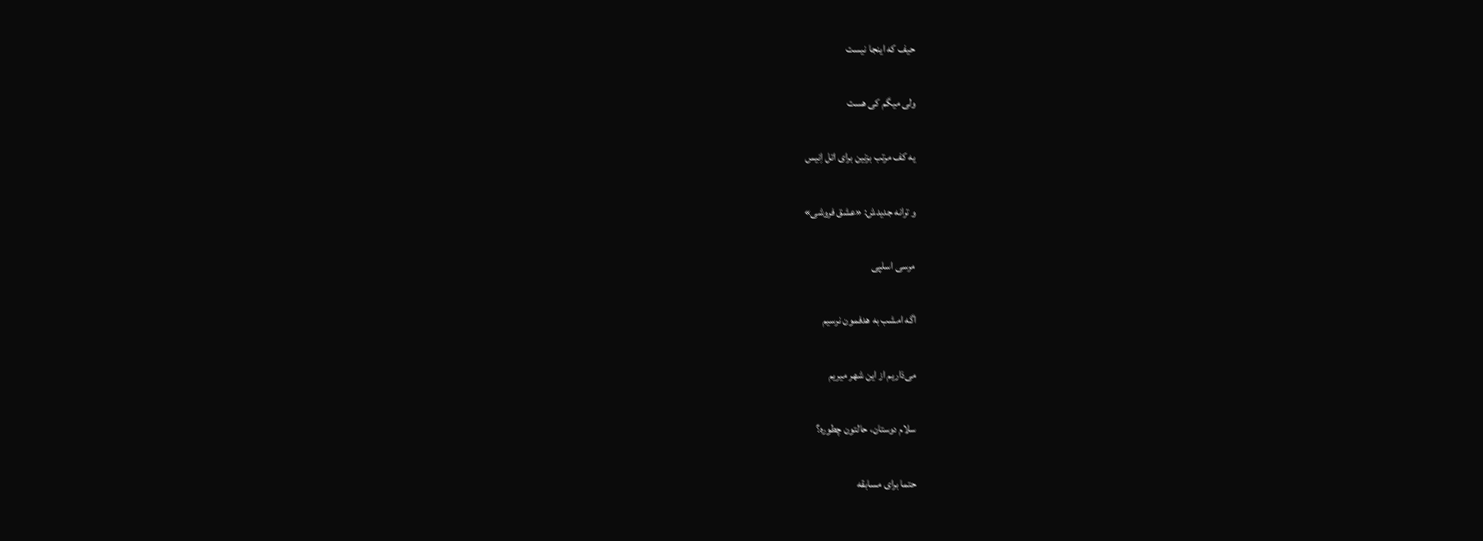حیف که اینجا نیست

ولی میگم کی هست

یه کف مرتب بزنین برای اتل اِنیس

و ترانه جدیدش: «عشق فروشی»

مرسی اسلپی

اگه امشب به هدفمون نرسیم

می‌ذاریم از این شهر میریم

سلام دوستان، حالتون چطوره؟

حتما برای مسابقه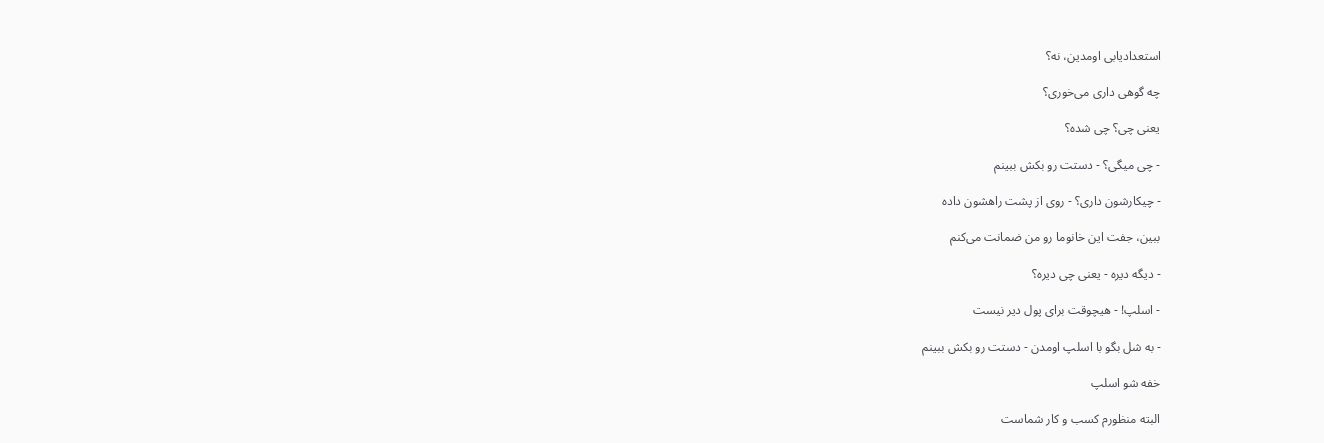استعدادیابی اومدین، نه؟

چه گوهی داری می‌خوری؟

یعنی چی؟ چی شده؟

- چی میگی؟ - دستت رو بکش ببینم

- چیکارشون داری؟ - روی از پشت راهشون داده

ببین، جفت این خانوما رو من ضمانت می‌کنم

- دیگه دیره - یعنی چی دیره؟

- اسلپ! - هیچوقت برای پول دیر نیست

- به شل بگو با اسلپ اومدن - دستت رو بکش ببینم

خفه شو اسلپ

البته منظورم کسب و کار شماست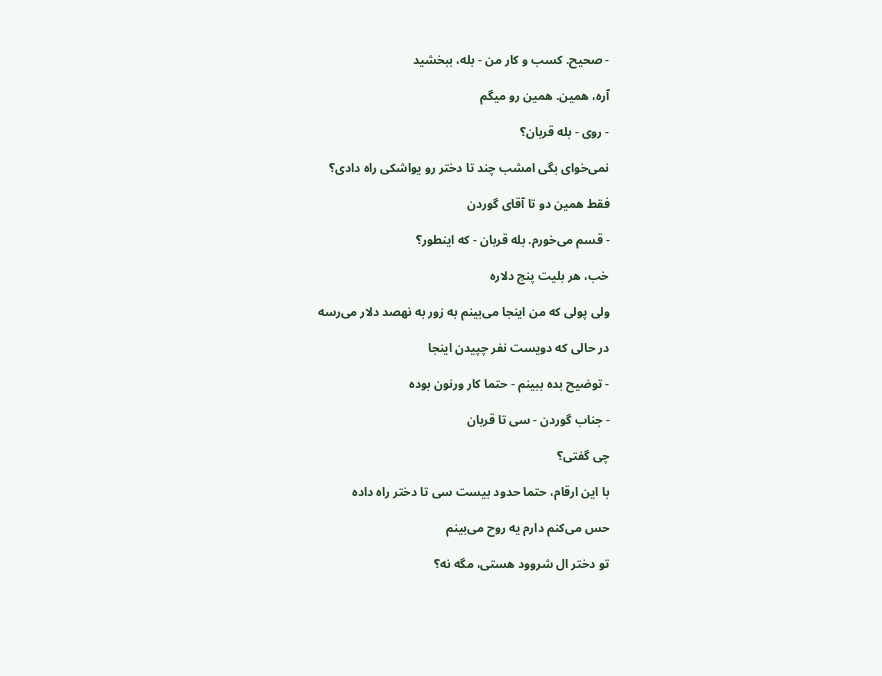- صحیح. کسب و کار من - بله، ببخشید

آره، همین. همین رو میگم

- روی - بله قربان؟

نمی‌خوای بگی امشب چند تا دختر رو یواشکی راه دادی؟

فقط همین دو تا آقای گوردن

- قسم می‌خورم. بله قربان - که اینطور؟

خب، هر بلیت پنج دلاره

ولی پولی که من اینجا می‌بینم به زور به نهصد دلار می‌رسه

در حالی که دویست نفر چپیدن اینجا

- توضیح بده ببینم - حتما کار ورنون بوده

- جناب گوردن - سی تا قربان

چی گفتی؟

با این ارقام، حتما حدود بیست سی تا دختر راه داده

حس می‌کنم دارم یه روح می‌بینم

تو دختر ال شروود هستی، مگه نه؟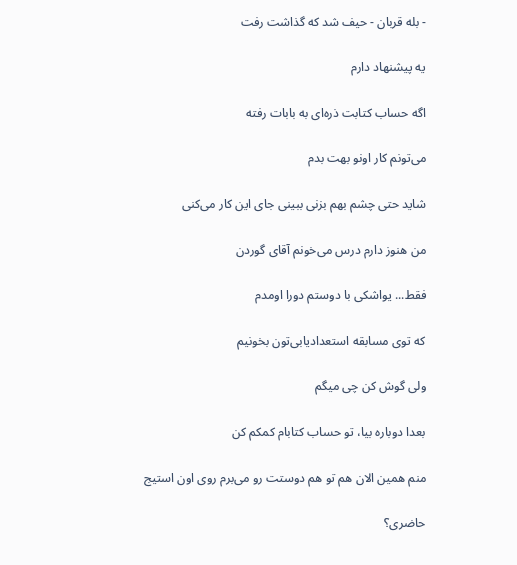- بله قربان - حیف شد که گذاشت رفت

یه پیشنهاد دارم

اگه حساب کتابت ذره‌ای به بابات رفته

می‌تونم کار اونو بهت بدم

شاید حتی چشم بهم بزنی ببینی جای این کار می‌کنی

من هنوز دارم درس می‌خونم آقای گوردن

فقط... یواشکی با دوستم دورا اومدم

که توی مسابقه استعدادیابی‌تون بخونیم

ولی گوش کن چی میگم

بعدا دوباره بیا، تو حساب کتابام کمکم کن

منم همین الان هم تو هم دوستت رو می‌برم روی اون استیج

حاضری؟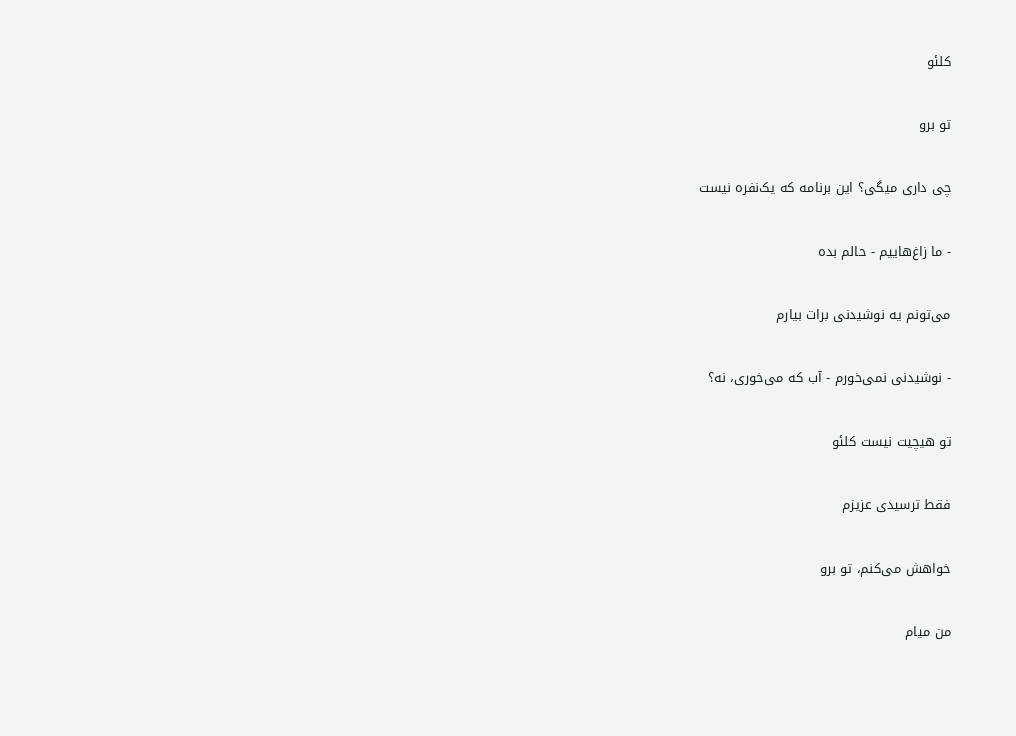کلئو

تو برو

چی داری میگی؟ این برنامه که یک‌نفره نیست

- ما زاغ‌هاییم - حالم بده

می‌تونم یه نوشیدنی برات بیارم

- نوشیدنی نمی‌خورم - آب که می‌خوری، نه؟

تو هیچیت نیست کلئو

فقط ترسیدی عزیزم

خواهش می‌کنم، تو برو

من میام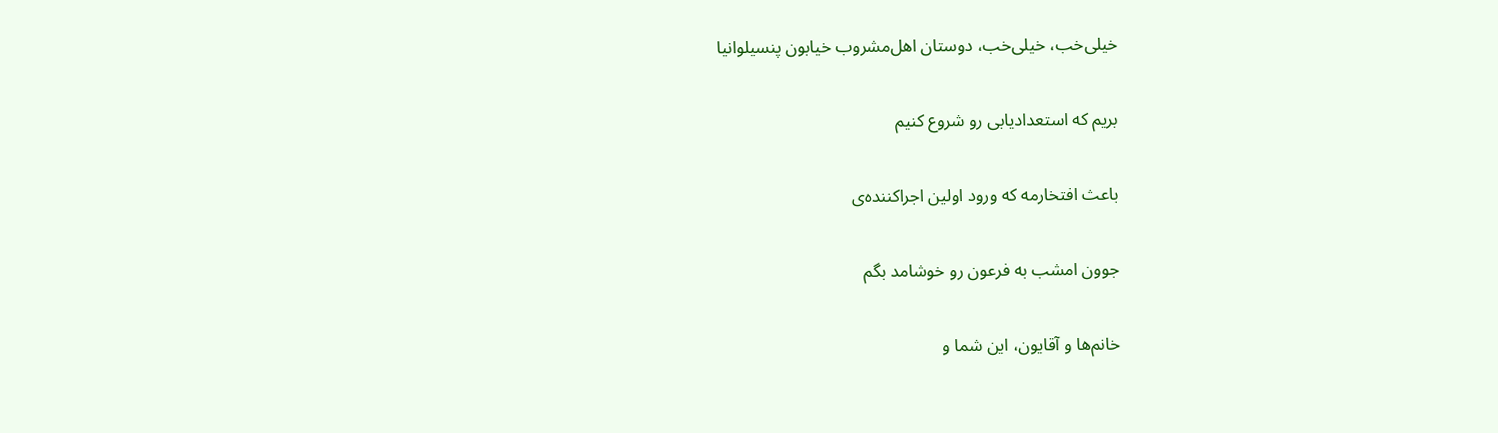خیلی‌خب، خیلی‌خب، دوستان اهل‌مشروب خیابون پنسیلوانیا

بریم که استعدادیابی رو شروع کنیم

باعث افتخارمه که ورود اولین اجراکننده‌ی

جوون امشب به فرعون رو خوشامد بگم

خانم‌ها و آقایون، این شما و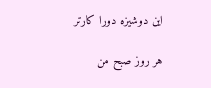این دوشیزه دورا کارتر

هر روز صبح من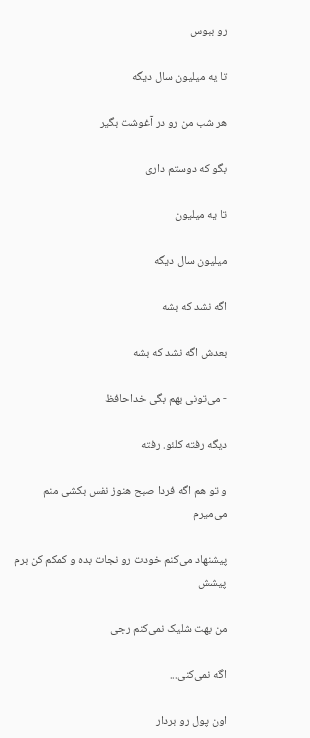رو ببوس

تا یه میلیون سال دیگه

هر شب من رو در آغوشت بگیر

بگو که دوستم داری

تا یه میلیون

میلیون سال دیگه

اگه نشد که بشه

بعدش اگه نشد که بشه

- می‌تونی بهم بگی خداحافظ

دیگه رفته کلئو. رفته

و تو هم اگه فردا صبح هنوز نفس بکشی منم می‌میرم

پیشنهاد می‌کنم خودت رو نجات بده و کمکم کن برم پیشش

من بهت شلیک نمی‌کنم رجی

اگه نمی‌کنی...

اون پول رو بردار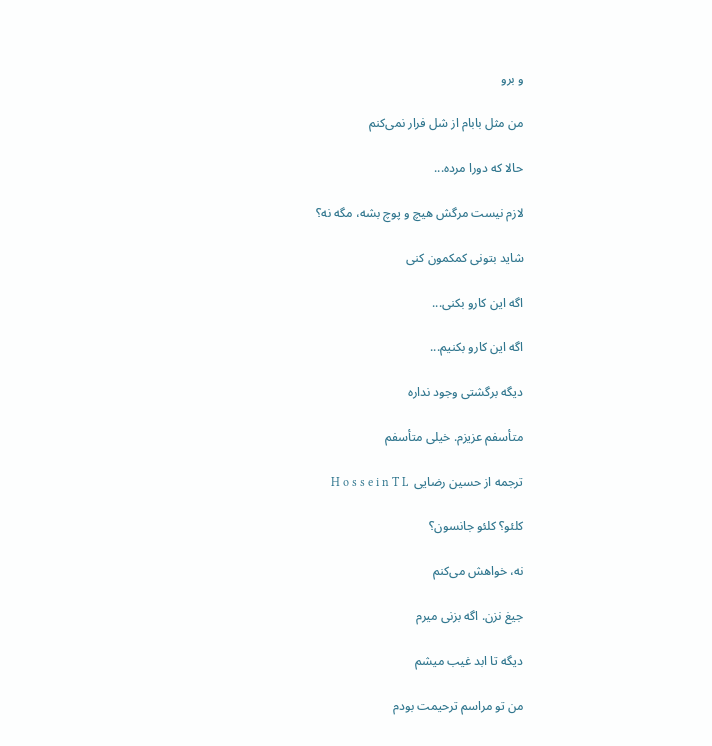و برو

من مثل بابام از شل فرار نمی‌کنم

حالا که دورا مرده...

لازم نیست مرگش هیچ و پوچ بشه، مگه نه؟

شاید بتونی کمکمون کنی

اگه این کارو بکنی...

اگه این کارو بکنیم...

دیگه برگشتی وجود نداره

متأسفم عزیزم. خیلی متأسفم

ترجمه از حسین رضایی  H o s s e i n T L

کلئو؟ کلئو جانسون؟

نه، خواهش می‌کنم

جیغ نزن. اگه بزنی میرم

دیگه تا ابد غیب میشم

من تو مراسم ترحیمت بودم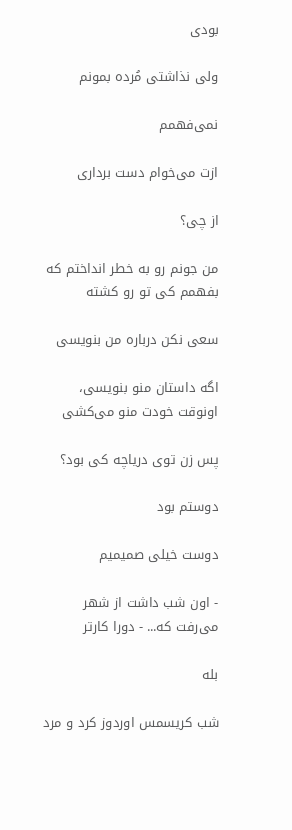بودی

ولی نذاشتی مُرده بمونم

نمی‌فهمم

ازت می‌خوام دست برداری

از چی؟

من جونم رو به خطر انداختم که بفهمم کی تو رو کشته

سعی نکن درباره من بنویسی

اگه داستان منو بنویسی، اونوقت خودت منو می‌کشی

پس زن توی دریاچه کی بود؟

دوستم بود

دوست خیلی صمیمیم

- اون شب داشت از شهر می‌رفت که... - دورا کارتر

بله

شب کریسمس اوردوز کرد و مرد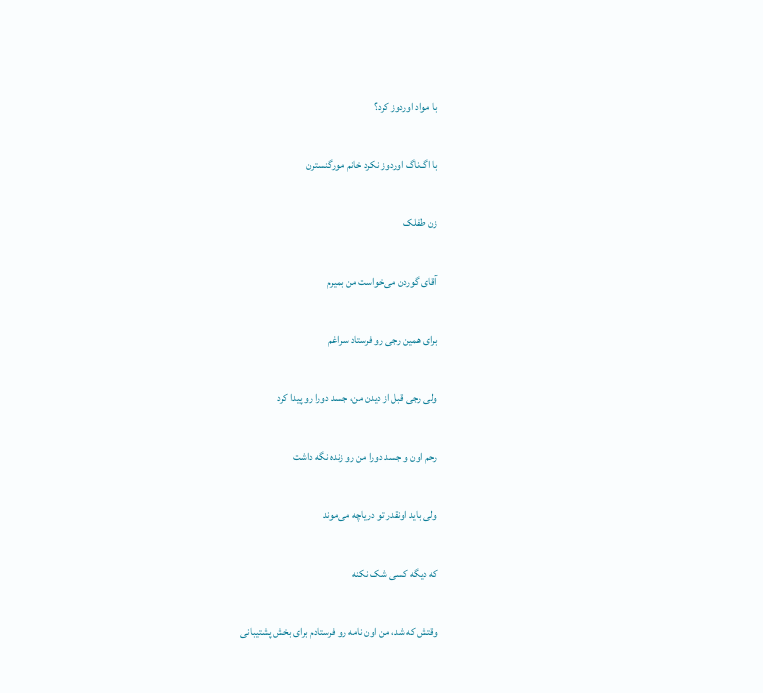با مواد اوردوز کرد؟

با اگ‌ناگ اوردوز نکرد خانم مورگنسترن

زن طفلک

آقای گوردن می‌خواست من بمیرم

برای همین رجی رو فرستاد سراغم

ولی رجی قبل از دیدن من، جسد دورا رو پیدا کرد

رحم اون و جسد دورا من رو زنده نگه داشت

ولی باید اونقدر تو دریاچه می‌موند

که دیگه کسی شک نکنه

وقتش که شد، من اون نامه رو فرستادم برای بخش پشتیبانی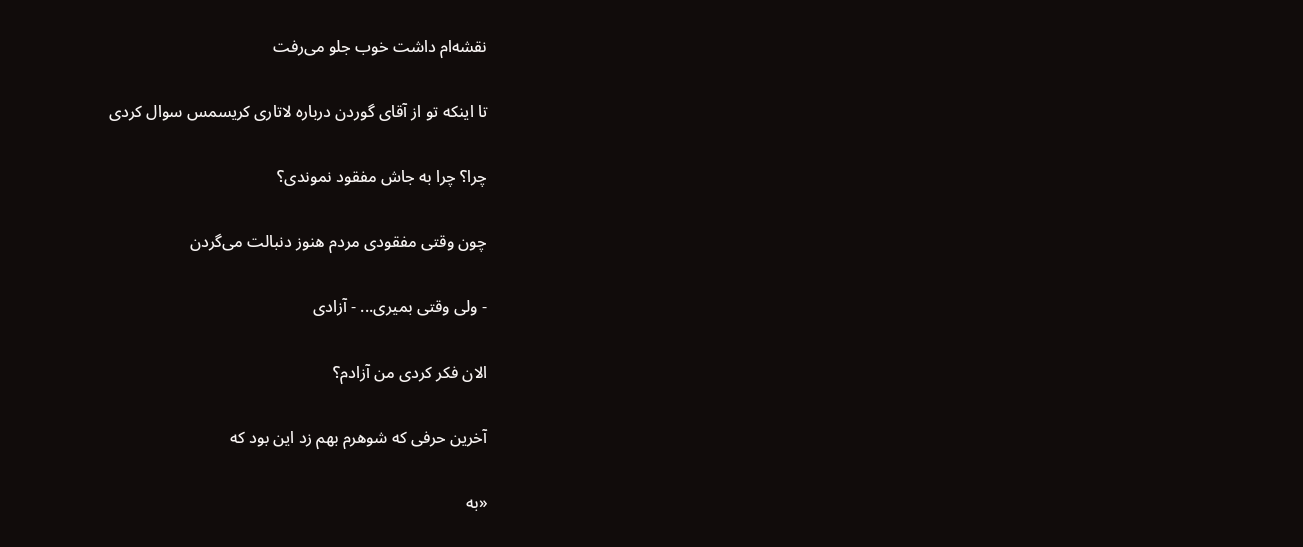نقشه‌ام داشت خوب جلو می‌رفت

تا اینکه تو از آقای گوردن درباره لاتاری کریسمس سوال کردی

چرا؟ چرا به جاش مفقود نموندی؟

چون وقتی مفقودی مردم هنوز دنبالت می‌گردن

- ولی وقتی بمیری... - آزادی

الان فکر کردی من آزادم؟

آخرین حرفی که شوهرم بهم زد این بود که

«به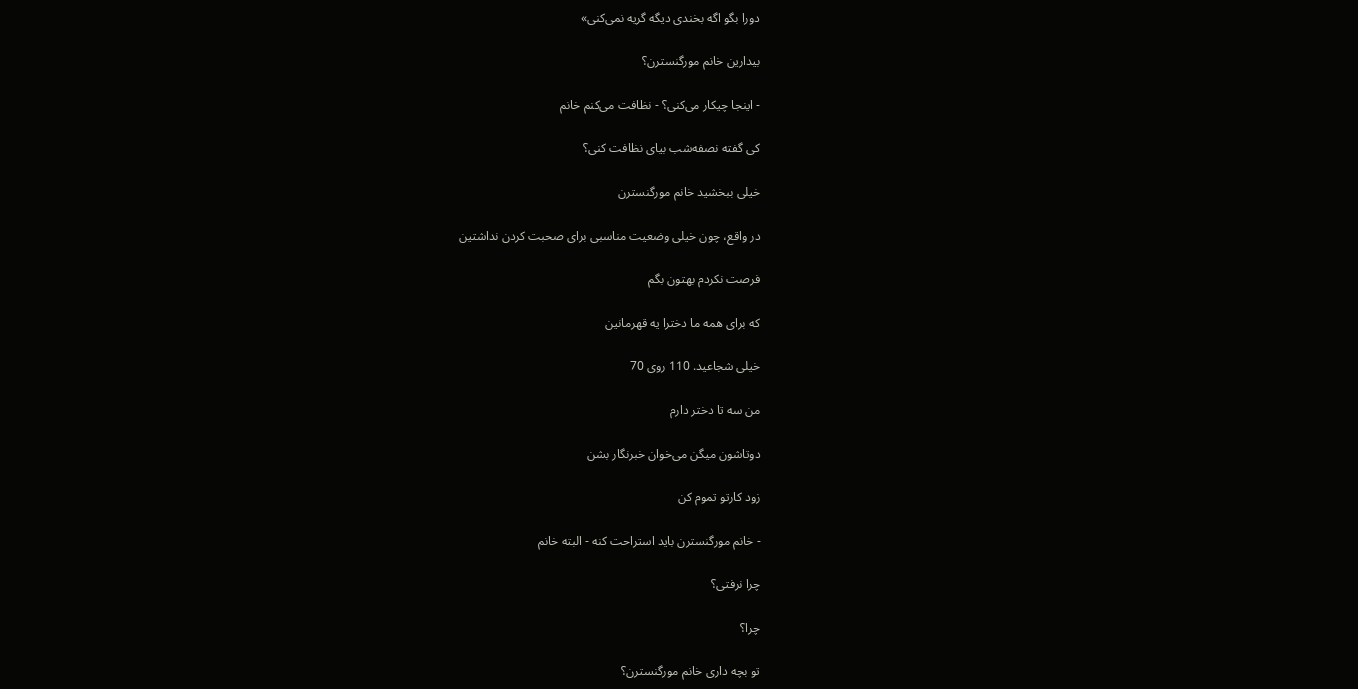دورا بگو اگه بخندی دیگه گریه نمی‌کنی»

بیدارین خانم مورگنسترن؟

- اینجا چیکار می‌کنی؟ - نظافت می‌کنم خانم

کی گفته نصفه‌شب بیای نظافت کنی؟

خیلی ببخشید خانم مورگنسترن

در واقع، چون خیلی وضعیت مناسبی برای صحبت کردن نداشتین

فرصت نکردم بهتون بگم

که برای همه ما دخترا یه قهرمانین

خیلی شجاعید. 110 روی 70

من سه تا دختر دارم

دوتاشون میگن می‌خوان خبرنگار بشن

زود کارتو تموم کن

- خانم مورگنسترن باید استراحت کنه - البته خانم

چرا نرفتی؟

چرا؟

تو بچه داری خانم مورگنسترن؟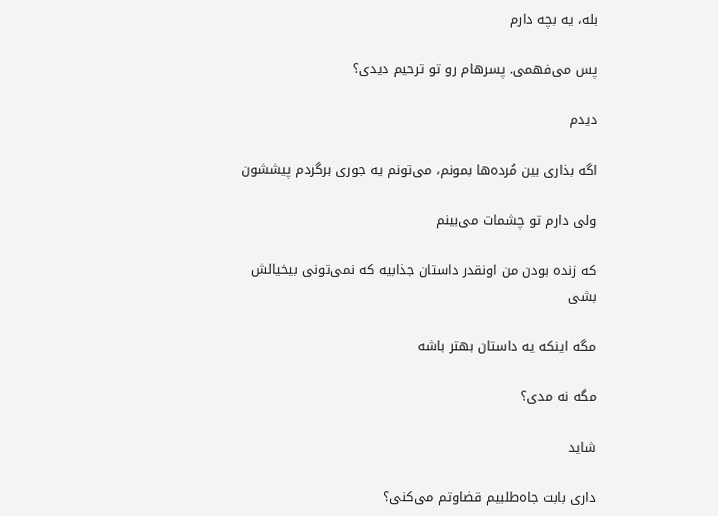بله، یه بچه دارم

پس می‌فهمی. پسرهام رو تو ترحیم دیدی؟

دیدم

اگه بذاری بین مُرده‌ها بمونم، می‌تونم یه جوری برگردم پیششون

ولی دارم تو چشمات می‌بینم

که زنده بودن من اونقدر داستان جذابیه که نمی‌تونی بیخیالش بشی

مگه اینکه یه داستان بهتر باشه

مگه نه مدی؟

شاید

داری بابت جاه‌طلبیم قضاوتم می‌کنی؟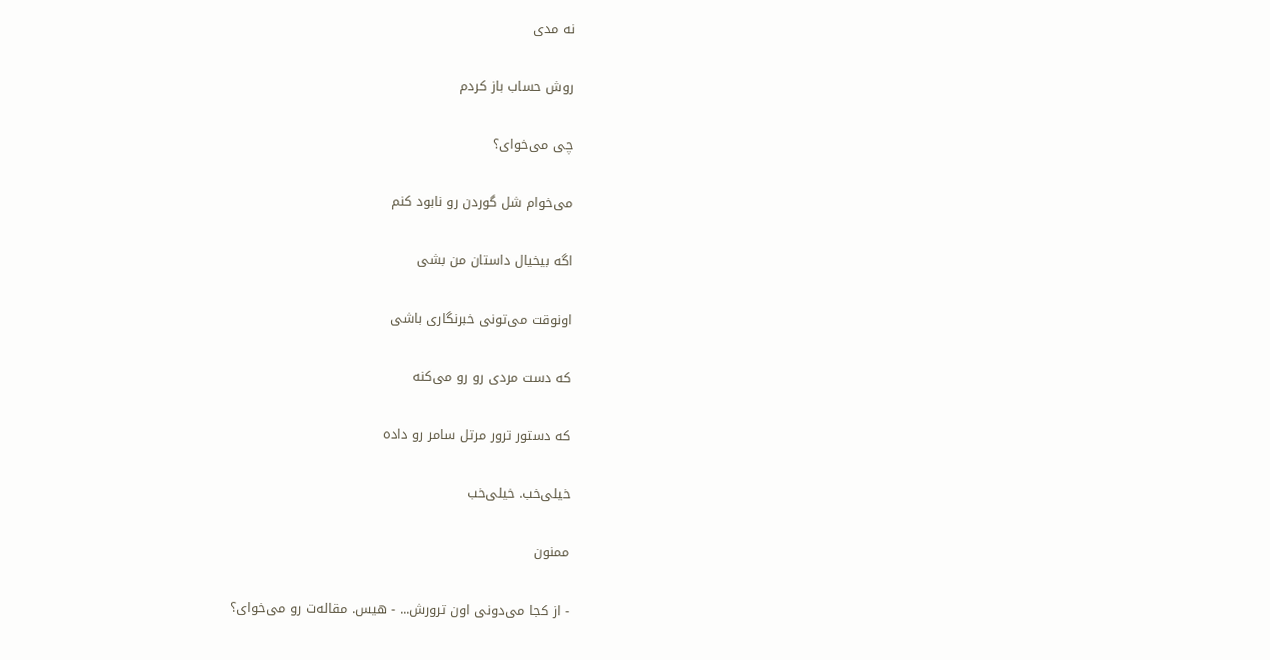نه مدی

روش حساب باز کردم

چی می‌خوای؟

می‌خوام شل گوردن رو نابود کنم

اگه بیخیال داستان من بشی

اونوقت می‌تونی خبرنگاری باشی

که دست مردی رو رو می‌کنه

که دستور ترور مرتل سامر رو داده

خیلی‌خب. خیلی‌خب

ممنون

- از کجا می‌دونی اون ترورش... - هیس. مقاله‌ت رو می‌خوای؟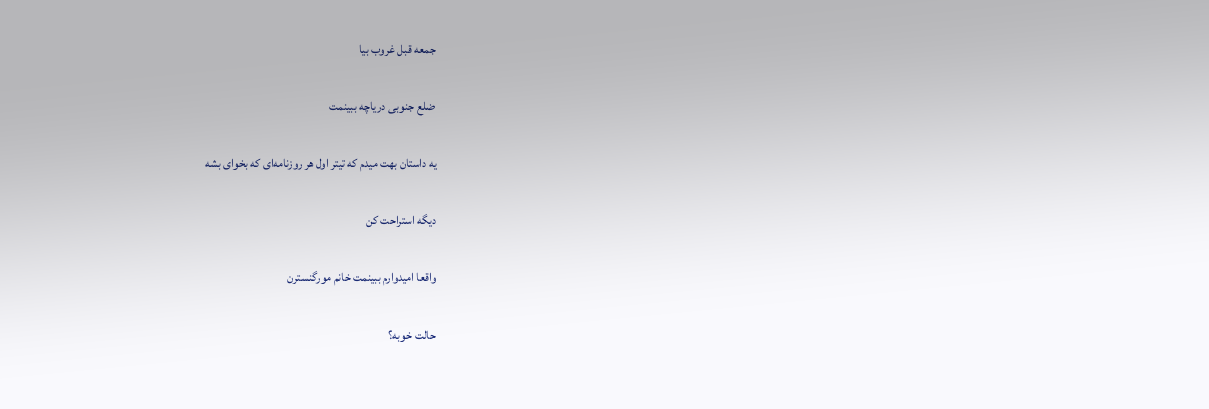جمعه قبل غروب بیا

ضلع جنوبی دریاچه ببینمت

یه داستان بهت میدم که تیتر اول هر روزنامه‌ای که بخوای بشه

دیگه استراحت کن

واقعا امیدوارم ببینمت خانم مورگنسترن

حالت خوبه؟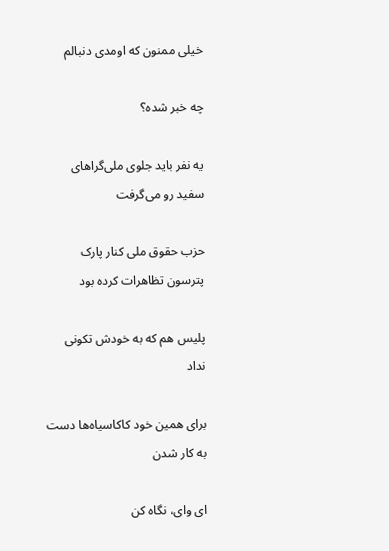خیلی ممنون که اومدی دنبالم

چه خبر شده؟

یه نفر باید جلوی ملی‌گراهای سفید رو می‌گرفت

حزب حقوق ملی کنار پارک پترسون تظاهرات کرده بود

پلیس هم که به خودش تکونی نداد

برای همین خود کاکاسیاه‌ها دست به کار شدن

ای وای، نگاه کن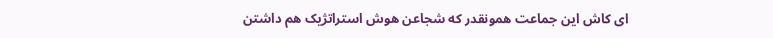ای کاش این جماعت همونقدر که شجاعن هوش استراتژیک هم داشتن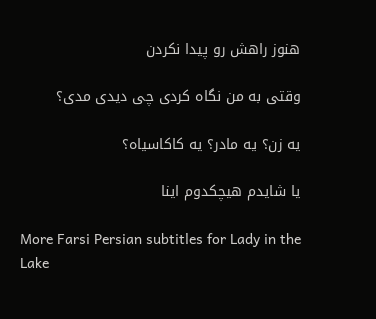هنوز راهش رو پیدا نکردن

وقتی به من نگاه کردی چی دیدی مدی؟

یه زن؟ یه مادر؟ یه کاکاسیاه؟

یا شایدم هیچکدوم اینا

More Farsi Persian subtitles for Lady in the Lake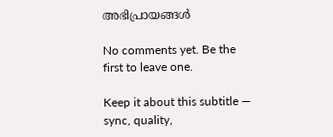അഭിപ്രായങ്ങൾ

No comments yet. Be the first to leave one.

Keep it about this subtitle — sync, quality,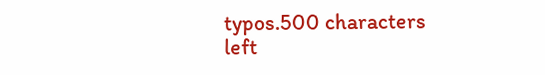typos.500 characters left